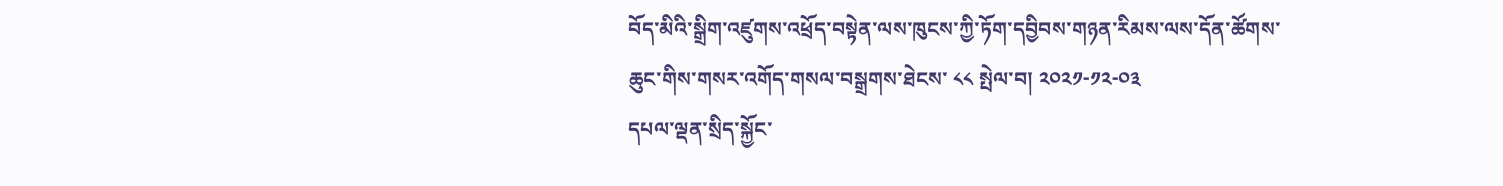བོད་མིའི་སྒྲིག་འཛུགས་འཕྲོད་བསྟེན་ལས་ཁུངས་ཀྱི་ཏོག་དབྱིབས་གཉན་རིམས་ལས་དོན་ཚོགས་ཆུང་གིས་གསར་འགོད་གསལ་བསྒྲགས་ཐེངས་ ༨༨ སྤེལ་བ། ༢༠༢༡-༡༢-༠༣
དཔལ་ལྡན་སྲིད་སྐྱོང་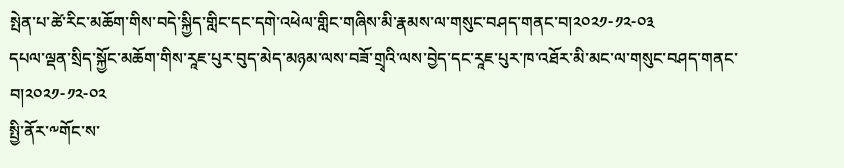སྤེན་པ་ཚེ་རིང་མཆོག་གིས་བདེ་སྐྱིད་གླིང་དང་དགེ་འཕེལ་གླིང་གཞིས་མི་རྣམས་ལ་གསུང་བཤད་གནང་བ།༢༠༢༡-༡༢-༠༣
དཔལ་ལྡན་སྲིད་སྐྱོང་མཆོག་གིས་རཱཇ་པུར་བུད་མེད་མཉམ་ལས་བཟོ་གྲྭའི་ལས་བྱེད་དང་རཱཇ་པུར་ཁ་འཐོར་མི་མང་ལ་གསུང་བཤད་གནང་བ།༢༠༢༡-༡༢-༠༢
སྤྱི་ནོར་༸གོང་ས་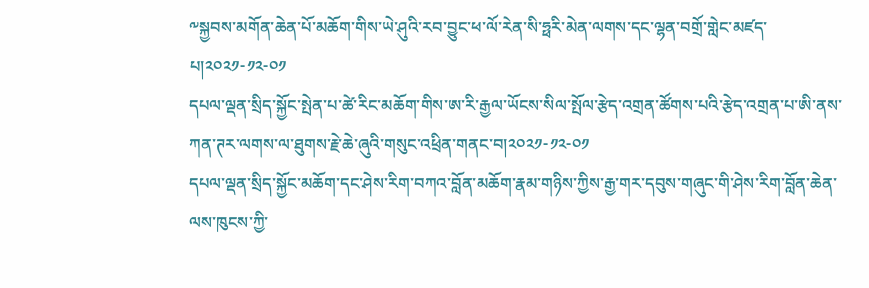༸སྐྱབས་མགོན་ཆེན་པོ་མཆོག་གིས་ཡེ་ཤུའི་རབ་བྱུང་ཕ་ལོ་རེན་སི་ཧྥརི་མེན་ལགས་དང་ལྷན་བགྲོ་གླེང་མཛད་པ།༢༠༢༡-༡༢-༠༡
དཔལ་ལྡན་སྲིད་སྐྱོང་སྤེན་པ་ཚེ་རིང་མཆོག་གིས་ཨ་རི་རྒྱལ་ཡོངས་སིལ་སྤོལ་རྩེད་འགྲན་ཚོགས་པའི་རྩེད་འགྲན་པ་ཨི་ནས་ཀན་ཊར་ལགས་ལ་ཐུགས་རྗེ་ཆེ་ཞུའི་གསུང་འཕྲིན་གནང་བ།༢༠༢༡-༡༢-༠༡
དཔལ་ལྡན་སྲིད་སྐྱོང་མཆོག་དང་ཤེས་རིག་བཀའ་བློན་མཆོག་རྣམ་གཉིས་ཀྱིས་རྒྱ་གར་དབུས་གཞུང་གི་ཤེས་རིག་བློན་ཆེན་ལས་ཁུངས་ཀྱི་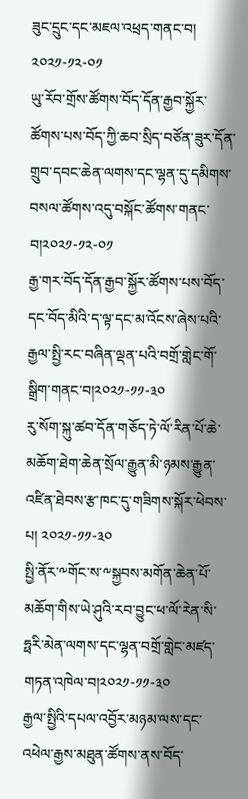ཟུང་དྲུང་དང་མཇལ་འཕྲད་གནང་བ། ༢༠༢༡-༡༢-༠༡
ཡུ་རོབ་གྲོས་ཚོགས་བོད་དོན་རྒྱབ་སྐྱོར་ཚོགས་པས་བོད་ཀྱི་ཆབ་སྲིད་བཙོན་ཟུར་དོན་གྲུབ་དབང་ཆེན་ལགས་དང་ལྷན་དུ་དམིགས་བསལ་ཚོགས་འདུ་བསྐོང་ཚོགས་གནང་བ།༢༠༢༡-༡༢-༠༡
རྒྱ་གར་བོད་དོན་རྒྱབ་སྐྱོར་ཚོགས་པས་བོད་དང་བོད་མིའི་ད་ལྟ་དང་མ་འོངས་ཞེས་པའི་རྒྱལ་སྤྱི་རང་བཞིན་ལྡན་པའི་བགྲོ་གླེང་གོ་སྒྲིག་གནང་བ།༢༠༢༡-༡༡-༣༠
རུ་སོག་སྐུ་ཚབ་དོན་གཅོད་ཏེ་ལོ་རིན་པོ་ཆེ་མཆོག་ཐེག་ཆེན་སྲོལ་རྒྱུན་མི་ཉམས་རྒྱུན་འཛིན་ཐེབས་རྩ་ཁང་དུ་གཟིགས་སྐོར་ཕེབས་པ། ༢༠༢༡-༡༡-༣༠
སྤྱི་ནོར་༸གོང་ས་༸སྐྱབས་མགོན་ཆེན་པོ་མཆོག་གིས་ཡེ་ཤུའི་རབ་བྱུང་ཕ་ལོ་རེན་སི་ཧྥརི་མེན་ལགས་དང་ལྷན་བགྲོ་གླེང་མཛད་གཏན་འཁེལ་བ།༢༠༢༡-༡༡-༣༠
རྒྱལ་སྤྱིའི་དཔལ་འབྱོར་མཉམ་ལས་དང་འཕེལ་རྒྱས་མཐུན་ཚོགས་ནས་བོད་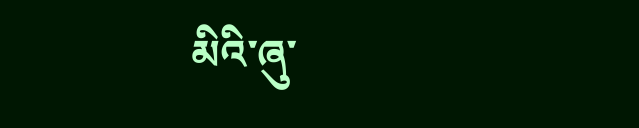མིའི་ཞུ་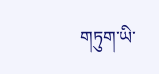གཏུག་ཡི་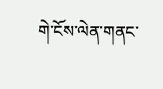གེ་ངོས་ལེན་གནང་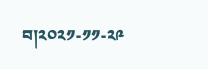བ།༢༠༢༡-༡༡-༢༩